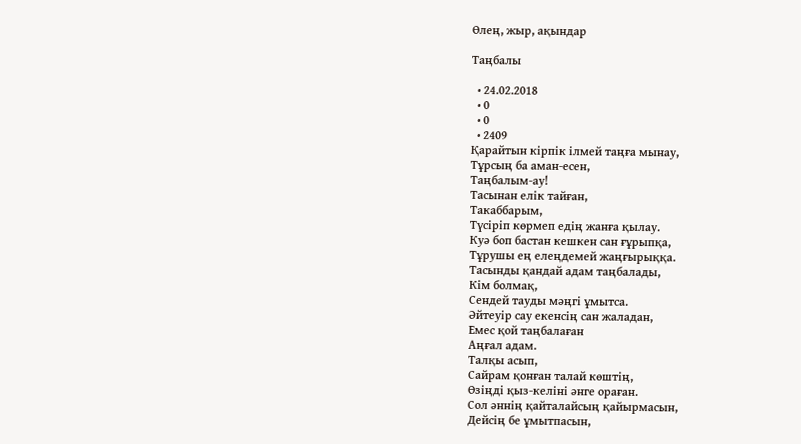Өлең, жыр, ақындар

Таңбалы

  • 24.02.2018
  • 0
  • 0
  • 2409
Қарайтын кірпік ілмей таңға мынау,
Тұрсың ба аман-есен,
Таңбалым-ау!
Тасынан елік тайған,
Такаббарым,
Түсіріп көрмеп едің жанға қылау.
Куә боп бастан кешкен сан ғұрыпқа,
Тұрушы ең елеңдемей жаңғырыққа.
Тасынды қандай адам таңбалады,
Кім болмақ,
Сендей тауды мәңгі ұмытса.
Әйтеуір сау екенсің сан жаладан,
Емес қой таңбалаған
Аңғал адам.
Талқы асып,
Сайрам қонған талай көштің,
Өзіңді қыз-келіні әнге ораған.
Сол әннің қайталайсың қайырмасын,
Дейсің бе ұмытпасын,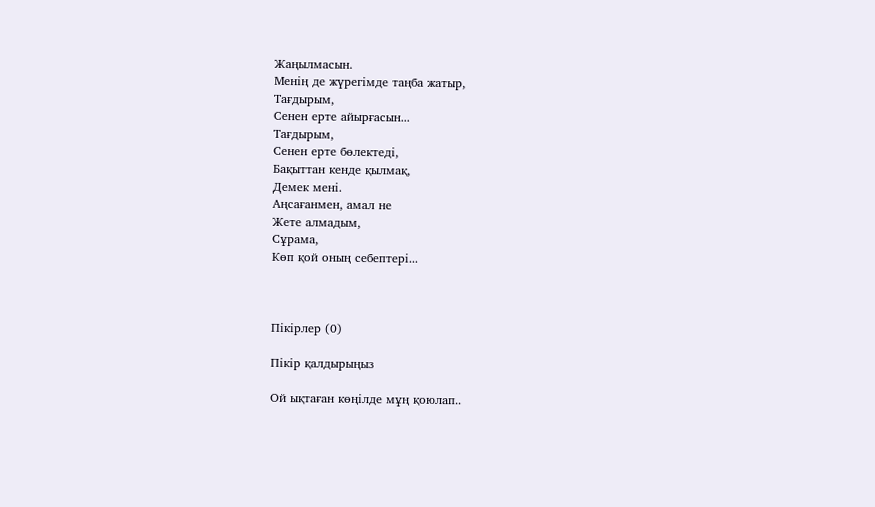Жаңылмасын.
Менің де жүрегімде таңба жатыр,
Тағдырым,
Сенен ерте айырғасын...
Тағдырым,
Сенен ерте бөлектеді,
Бақыттан кенде қылмақ,
Демек мені.
Аңсағанмен, амал не
Жете алмадым,
Сұрама,
Көп қой оның себептері...



Пікірлер (0)

Пікір қалдырыңыз

Ой ықтаған көңілде мұң қоюлап..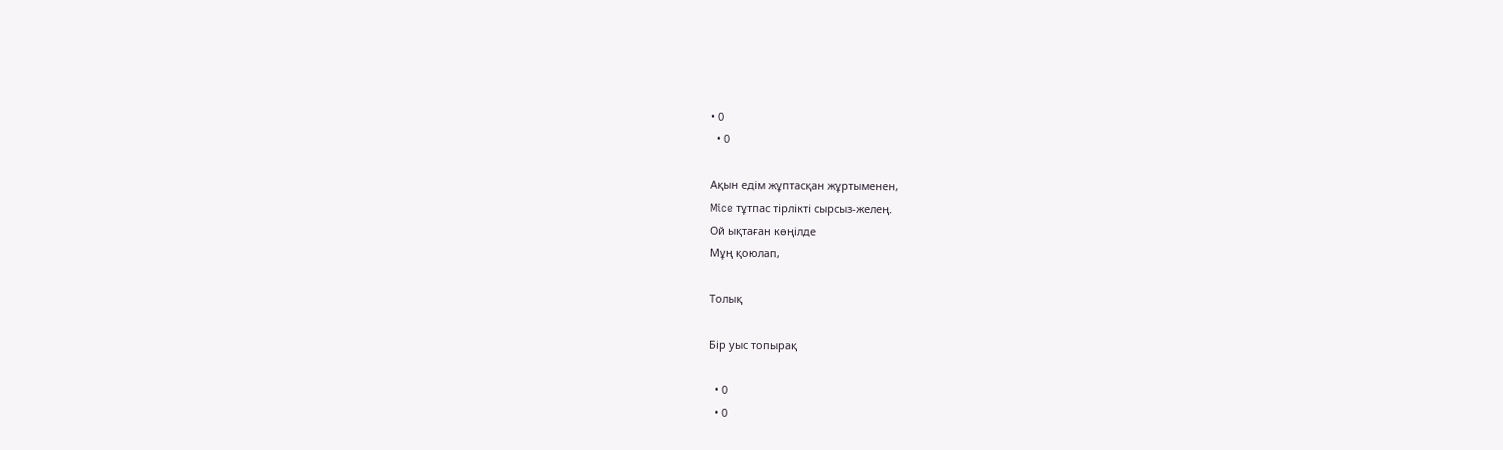• 0
  • 0

Ақын едім жұптасқан жұртыменен,
Mice тұтпас тірлікті сырсыз-желең.
Ой ықтаған көңілде
Мұң қоюлап,

Толық

Бір уыс топырақ

  • 0
  • 0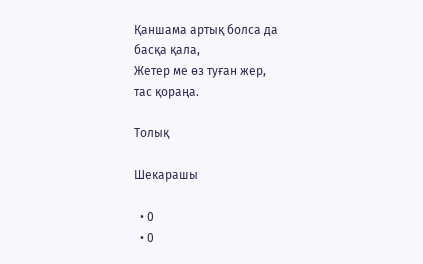Қаншама артық болса да
басқа қала,
Жетер ме өз туған жер,
тас қораңа.

Толық

Шекарашы

  • 0
  • 0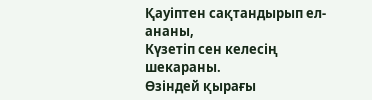Қауіптен сақтандырып ел-ананы,
Күзетіп сен келесің шекараны.
Өзіндей қырағы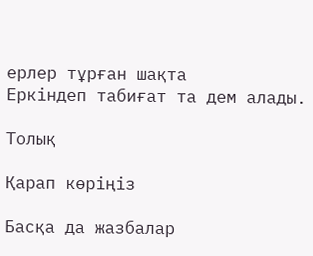ерлер тұрған шақта
Еркіндеп табиғат та дем алады.

Толық

Қарап көріңіз

Басқа да жазбалар